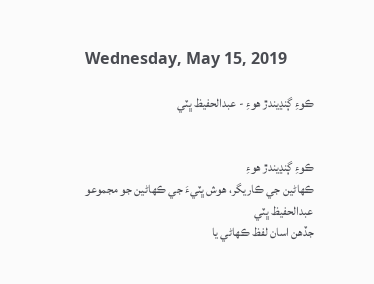Wednesday, May 15, 2019

ڪوءِ ڳنڍيندڙ ھوءِ - عبدالحفيظ ڀٽي


ڪوءِ ڳنڍيندڙ ھوءِ
ڪھاڻين جي ڪاريگر، ھوش ڀٽيءَ جي ڪھاڻين جو مجموعو
عبدالحفيظ ڀٽي
جڏھن اسان لفظ ڪھاڻي يا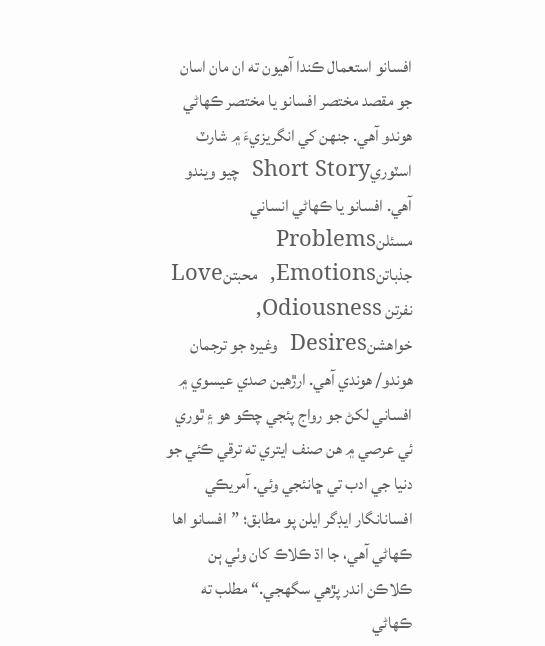افسانو استعمال ڪندا آھيون ته ان مان اسان جو مقصد مختصر افسانو يا مختصر ڪھاڻي ھوندو آهي. جنهن کي انگريزيءَ ۾ شارٽ اسٽوريShort Story  چيو ويندو آهي. افسانو يا ڪھاڻي انساني مسئلنProblems  جذباتنEmotions,  محبتنLove  نفرتن Odiousness, خواھشنDesires  وغيره جو ترجمان ھوندو/ ھوندي آهي. ارڙھين صدي عيسوي ۾ افساني لکڻ جو رواج پئجي چڪو ھو ۽ ٿوري ئي عرصي ۾ ھن صنف ايتري ته ترقي ڪئي جو دنيا جي ادب تي ڇانئجي وئي. آمريڪي افسانانگار ايڊگر ايلن پو مطابق؛ ”افسانو اھا ڪھاڻي آهي، جا اڌ ڪلاڪ کان وٺي ٻن ڪلاڪن اندر پڙھي سگھجي.“ مطلب ته ڪھاڻي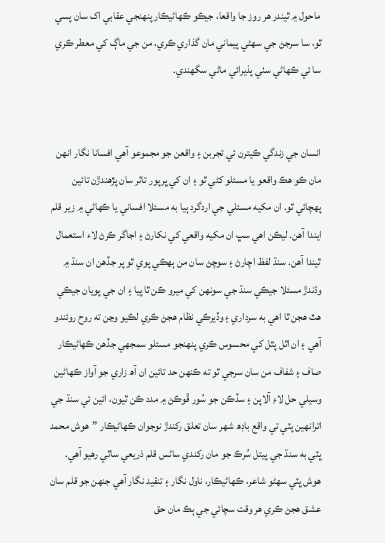ماحول ۾ ٿيندر ھر روز جا واقعا، جيڪو ڪھاڻيڪار پنهنجي عقابي اک سان پسي ٿو، سا سرجڻ جي سھڻي پيماني مان گذاري ڪري، من جي ماڳ کي معطر ڪري سا ئي ڪھاڻي سٺي پذيرائي ماڻي سگھندي.


انسان جي زندگي ڪيترن ئي تجربن ۽ واقعن جو مجموعو آهي افسانا نگار انهن مان ڪو ھڪ واقعو يا مسئلو کڻي ٿو ۽ ان کي ڀرپور تاثر سان پڙھندڙن تائين پھچائي ٿو. ان مکيه مسئلي جي اردگرد ٻيا به مسئلا افساني يا ڪھاڻي ۾ زير قلم ايندا آهن. ليڪن اھي سڀ ان مکيه واقعي کي نکارڻ ۽ اجاگر ڪرڻ لاء استعمال ٿيندا آهن. سنڌ لفظ اچارڻ ۽ سوچڻ سان من ٻھڪي پوي ٿو پر جڏھن ان سنڌ ۾ وڌندڙ مسئلا جيڪي سنڌ جي سونهن کي ميرو ڪن ٿا پيا ۽ ان جي پويان جيڪي ھٿ ھجن ٿا اھي به سرداري ۽ وڏيرڪي نظام ھجڻ ڪري لڪيو وڃن ته روح روئندو آهي ۽ ان اٿل پٿل کي محسوس ڪري پنهنجو مسئلو سمجھي جڏھن ڪھاڻيڪار صاف ۽ شفاف من سان سرجي ٿو ته ڪنهن حد تائين ان آھ زاري جو آواز ڪھاڻين وسيلي حل لاءِ آلاپن ۽ سڏڪن جو سُور ڦوڪڻ ۾ مدد ڪن ٿيون، ائين ئي سنڌ جي اترانھين پٽي تي واقع باڊھ شھر سان تعلق رکندڙ نوجوان ڪھاڻيڪار ”ھوش محمد ڀٽي به سنڌ جي پيتل سُرڪ جو مان رکندي ساڻس قلم ذريعي ساٿي رھيو آهي.
ھوش ڀٽي سھڻو شاعر، ڪھاڻيڪار، ناول نگار ۽ تنقيد نگار آهي جنهن جو قلم سان عشق ھجڻ ڪري ھر وقت سچائي جي ٻڪ مان حق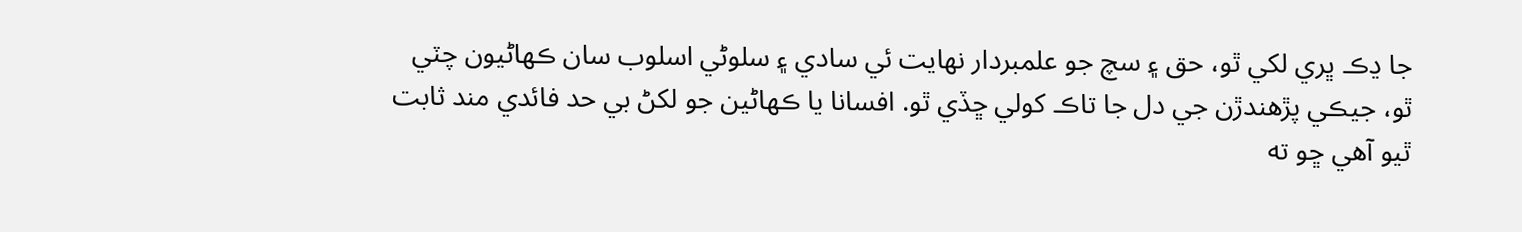جا ڍڪ ڀري لکي ٿو، حق ۽ سچ جو علمبردار نھايت ئي سادي ۽ سلوڻي اسلوب سان ڪھاڻيون چٽي ٿو، جيڪي پڙھندڙن جي دل جا تاڪ کولي ڇڏي ٿو. افسانا يا ڪھاڻين جو لکڻ بي حد فائدي مند ثابت ٿيو آهي ڇو ته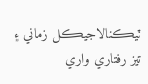ٽيڪنالاجيڪل زماني ۽ تيز رفتاري واري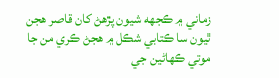زماني ۾ ڪجهه شيون پڙھڻ کان قاصر ھجن ٿيون سا ڪتابي شڪل ۾ ھجڻ ڪري من جا موتي ڪھاڻين جي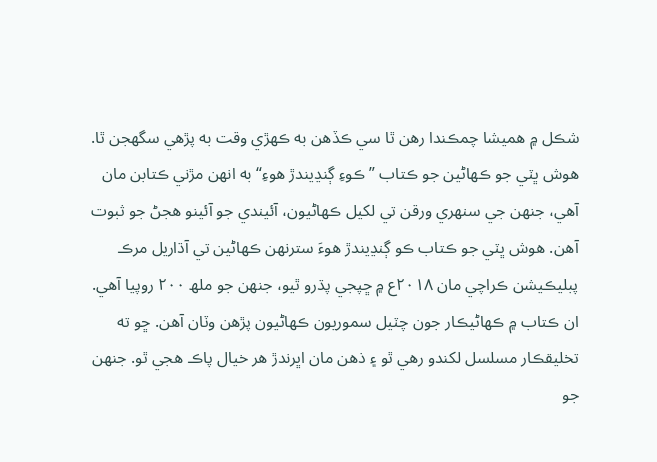شڪل ۾ ھميشا چمڪندا رھن ٿا سي ڪڏھن به ڪھڙي وقت به پڙھي سگھجن ٿا.
ھوش ڀٽي جو ڪھاڻين جو ڪتاب ”ڪوءِ ڳنڍيندڙ ھوءِ“ به انهن مڙني ڪتابن مان آهي، جنهن جي سنھري ورقن تي لکيل ڪھاڻيون، آئيندي جو آئينو ھجڻ جو ثبوت آهن. ھوش ڀٽي جو ڪتاب ڪو ڳنڍيندڙ ھوءَ سترنھن ڪھاڻين تي آڌاريل مرڪ پبليڪيشن ڪراچي مان ۲۰۱۸ع ۾ ڇپجي پڌرو ٿيو، جنهن جو ملھ ۲۰۰ روپيا آهي. ان ڪتاب ۾ ڪھاڻيڪار جون چٽيل سموريون ڪھاڻيون پڙھن وٽان آهن. ڇو ته تخليقڪار مسلسل لکندو رھي ٿو ۽ ذھن مان اڀرندڙ ھر خيال پاڪ ھجي ٿو. جنهن جو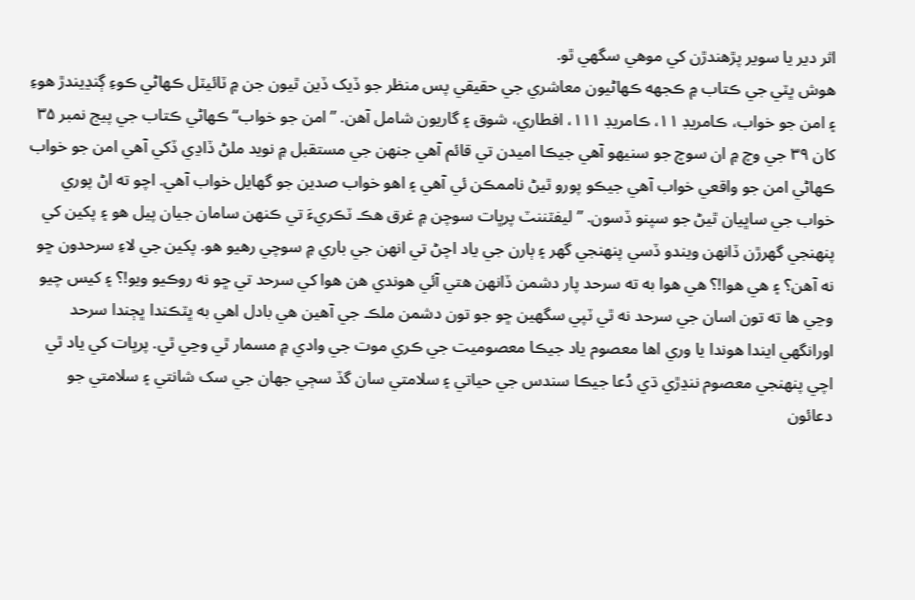اثر دير يا سوير پڙھندڙن کي موھي سگھي ٿو.
ھوش ڀٽي جي ڪتاب ۾ ڪجهه ڪھاڻيون معاشري جي حقيقي پس منظر جو ڏيک ڏين ٿيون جن ۾ ٽائيٽل ڪھاڻي ڪوءِ ڳنڍيندڙ ھوءِ ۽ امن جو خواب، ڪامريڊ ۱۱، ڪامريڊ ۱۱۱، افطاري، شوق ۽ گاريون شامل آهن. ”امن جو خواب“ ڪھاڻي ڪتاب جي پيج نمبر ۳۵ کان ۳۹ جي وچ ۾ ان سوچ جو سنيھو آهي جيڪا اميدن تي قائم آهي جنهن جي مستقبل ۾ نويد ملڻ ڏاڍي ڏکي آهي امن جو خواب ڪھاڻي امن جو واقعي خواب آهي جيڪو پورو ٿيڻ ناممڪن ئي آهي ۽ اھو خواب صدين جو گھايل خواب آهي. اچو ته اڻ پوري خواب جي ساڀيان ٿيڻ جو سپنو ڏسون. ”ليفٽننٽ پرڀات سوچن ۾ غرق ھڪ ٽڪريءَ تي ڪنهن سامان جيان پيل ھو ۽ پکين کي پنهنجي گھرڙن ڏانهن ويندو ڏسي پنهنجي گھر ۽ ٻارن جي ياد اچڻ تي انهن جي باري ۾ سوچي رھيو ھو. پکين جي لاءِ سرحدون ڇو نه آهن؟ ۽ ھي ھوا!؟ ھي ھوا به ته سرحد پار دشمن ڏانهن ھتي آئي ھوندي ھن ھوا کي سرحد تي ڇو نه روڪيو ويو!؟ ۽ کيس چيو وڃي ھا ته تون اسان جي سرحد نه ٿي ٽپي سگھين ڇو جو تون دشمن ملڪ جي آهين ھي بادل اھي به ڀٽڪندا ڀڄندا سرحد اورانگھي ايندا ھوندا يا وري اھا معصوم ياد جيڪا معصوميت جي ڪري موت جي وادي ۾ مسمار ٿي وڃي ٿي. پرڀات کي ياد ٿي اچي پنهنجي معصوم ننڍڙي ڌي دُعا جيڪا سندس جي حياتي ۽ سلامتي سان گڏ سڄي جھان جي سک شانتي ۽ سلامتي جو دعائون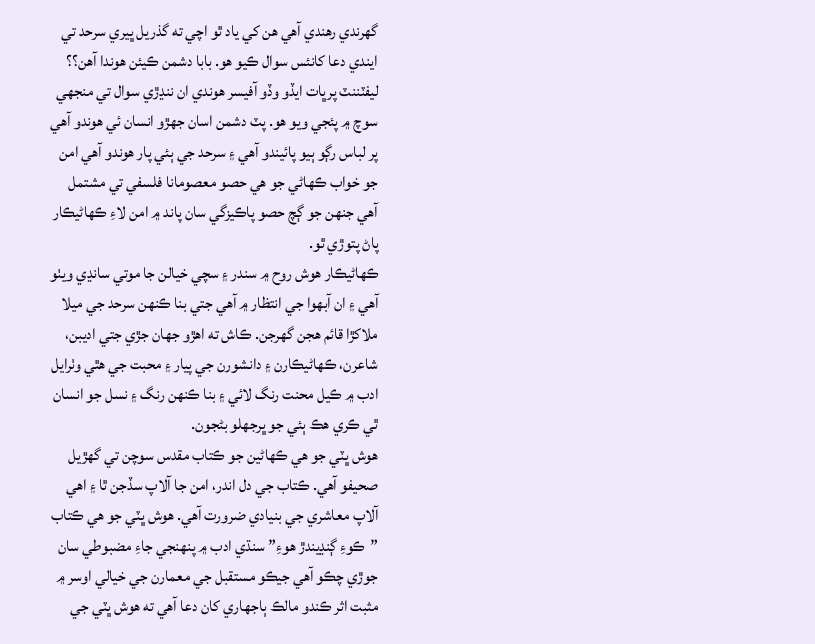گھرندي رھندي آهي ھن کي ياد ٿو اچي ته گذريل ڀيري سرحد تي ايندي دعا کانئس سوال ڪيو ھو. بابا دشمن ڪيئن ھوندا آهن؟؟ ليفٽننٽ پرڀات ايڏو وڏو آفيسر ھوندي ان ننڍڙي سوال تي منجهي سوچ ۾ پئجي ويو ھو. پٽ دشمن اسان جھڙو انسان ئي ھوندو آهي پر لباس رڳو ٻيو پائيندو آهي ۽ سرحد جي ٻئي پار ھوندو آهي امن جو خواب ڪھاڻي جو ھي حصو معصومانا فلسفي تي مشتمل آهي جنهن جو ڳچ حصو پاڪيزگي سان پاند ۾ امن لاءِ ڪھاڻيڪار پاڻ پتوڙي ٿو.
ڪھاڻيڪار ھوش روح ۾ سندر ۽ سچي خيالن جا موتي سانڍي ويٺو آهي ۽ ان آبھوا جي انتظار ۾ آهي جتي بنا ڪنهن سرحد جي ميلا ملاکڙا قائم ھجن گھرجن. ڪاش ته اھڙو جھان جڙي جتي اديبن، شاعرن، ڪھاڻيڪارن ۽ دانشورن جي پيار ۽ محبت جي ھٿي وٺرايل ادب ۾ ڪيل محنت رنگ لائي ۽ بنا ڪنهن رنگ ۽ نسل جو انسان ٿي ڪري ھڪ ٻئي جو ڀرجھلو بڻجون.
ھوش ڀٽي جو ھي ڪھاڻين جو ڪتاب مقدس سوچن تي گھڙيل صحيفو آهي. ڪتاب جي دل اندر، امن جا آلاپ سڏجن ٿا ۽ اھي آلاپ معاشري جي بنيادي ضرورت آهي. ھوش ڀٽي جو ھي ڪتاب ”ڪوءِ ڳنڍيندڙ ھوءِ” سنڌي ادب ۾ پنهنجي جاءِ مضبوطي سان جوڙي چڪو آهي جيڪو مستقبل جي معمارن جي خيالي اوسر ۾ مثبت اثر ڪندو مالڪ ٻاجھاري کان دعا آهي ته ھوش ڀٽي جي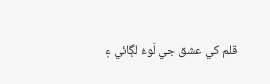قلم کي عشق جي لَوءُ لڳائي ۽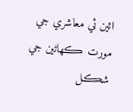ائين ئي معاشري جي مورت ڪھاڻين جي شڪل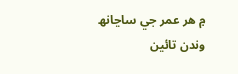۾ ھر عمر جي ساڃانھ وندن تائين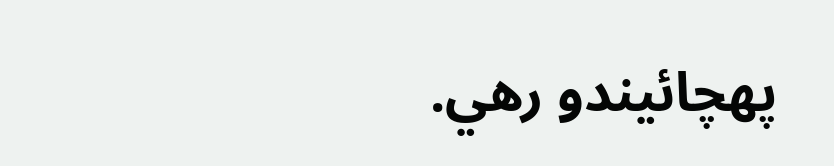پھچائيندو رھي.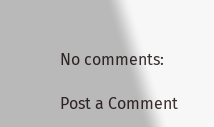No comments:

Post a Comment